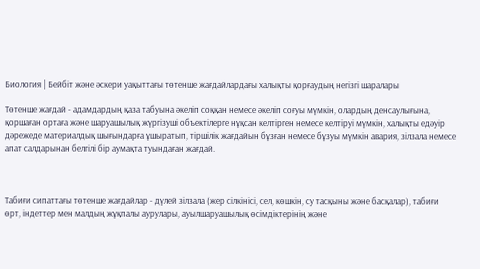Биология | Бейбіт және әскери уақыттағы төтенше жағдайлардағы халықты қорғаудың негізгі шаралары

Төтенше жағдай - адамдардың қаза табуына әкелiп соққан немесе әкелiп соғуы мүмкiн, олардың денсаулығына, қоршаған ортаға және шаруашылық жүргiзушi объектiлерге нұқсан келтiрген немесе келтiруi мүмкiн, халықты едәуiр дәрежеде материалдық шығындарға ұшыратып, тiршiлiк жағдайын бұзған немесе бұзуы мүмкiн авария, зiлзала немесе апат салдарынан белгiлi бiр аумақта туындаған жағдай.



Табиғи сипаттағы төтенше жағдайлар - дүлей зiлзала (жер сiлкiнiсi, сел, көшкiн, су тасқыны және басқалар), табиғи өрт, iндеттер мен малдың жұқпалы аурулары, ауылшаруашылық өсiмдiктерiнiң және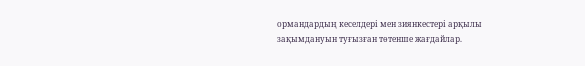ормандардың кеселдерi мен зиянкестерi арқылы зақымдануын туғызған төтенше жағдайлар.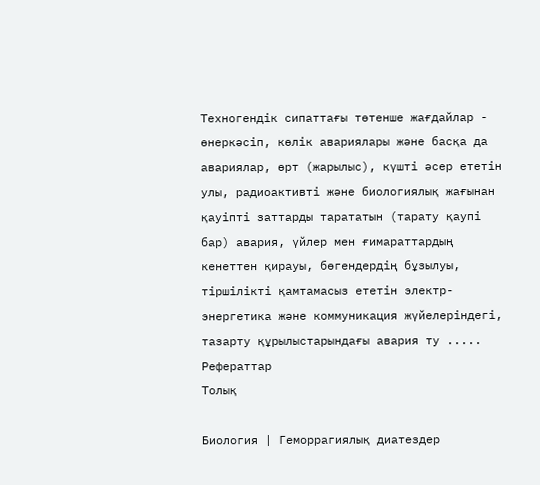Техногендiк сипаттағы төтенше жағдайлар - өнеркәсiп, көлiк авариялары және басқа да авариялар, өрт (жарылыс), күштi әсер ететiн улы, радиоактивтi және биологиялық жағынан қауiптi заттарды тарататын (тарату қаупi бар) авария, үйлер мен ғимараттардың кенеттен қирауы, бөгендердiң бұзылуы, тiршiлiктi қамтамасыз ететiн электр-энергетика және коммуникация жүйелерiндегi, тазарту құрылыстарындағы авария ту .....
Рефераттар
Толық

Биология | Геморрагиялық диатездер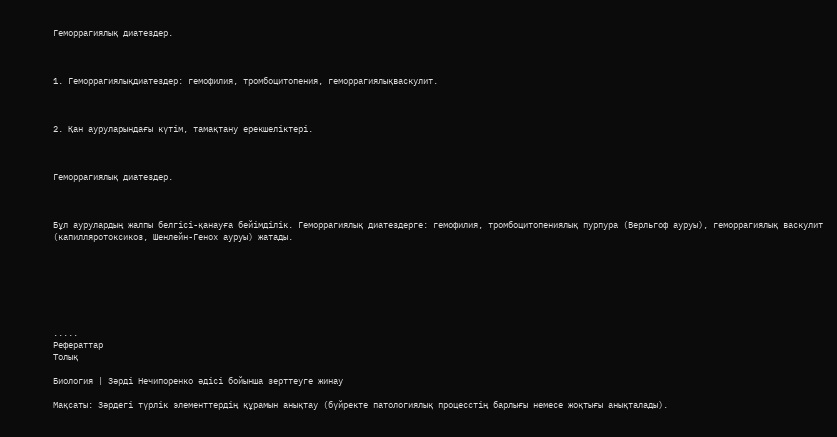Геморрагиялық диатездер.



1. Геморрагиялықдиатездер: гемофилия, тромбоцитопения, геморрагиялықваскулит.



2. Қан ауруларындағы күтім, тамақтану ерекшеліктері.



Геморрагиялық диатездер.



Бұл аурулардың жалпы белгісі-қанауға бейімділік. Геморрагиялық диатездерге: гемофилия, тромбоцитопениялық пурпура (Верльгоф ауруы), геморрагиялық васкулит (капилляротоксикоз, Шенлейн-Генох ауруы) жатады.







.....
Рефераттар
Толық

Биология | Зәрді Нечипоренко әдісі бойынша зерттеуге жинау

Мақсаты: Зәрдегі түрлік элементтердің құрамын анықтау (бүйректе патологиялық процесстің барлығы немесе жоқтығы анықталады).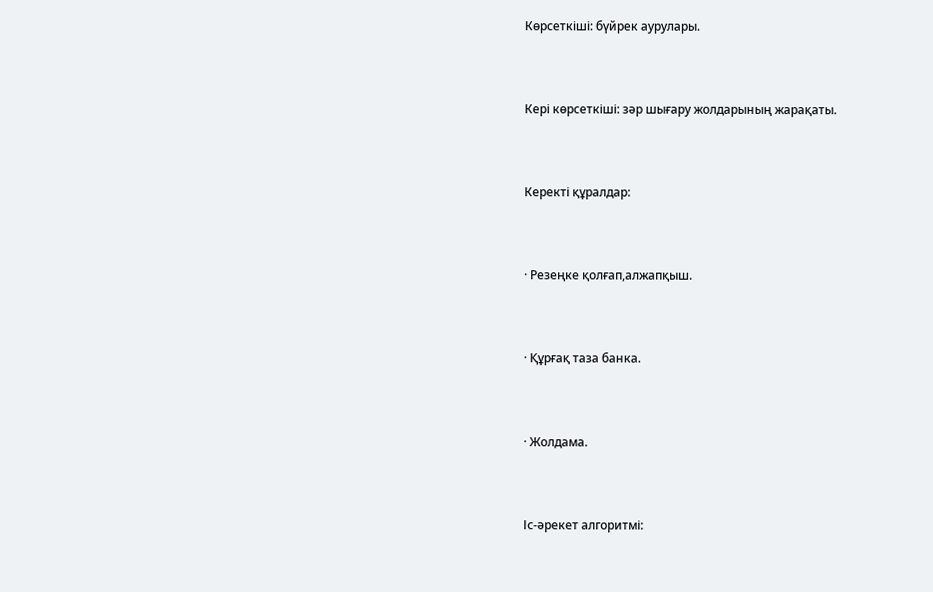Көрсеткіші: бүйрек аурулары.



Кері көрсеткіші: зәр шығару жолдарының жарақаты.



Керекті құралдар:



· Резеңке қолғап,алжапқыш.



· Құрғақ таза банка.



· Жолдама.



Іс-әрекет алгоритмі: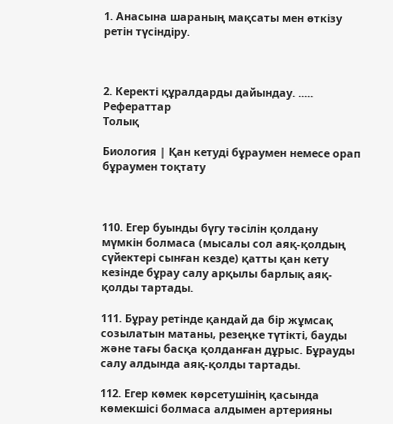1. Анасына шараның мақсаты мен өткізу ретін түсіндіру.



2. Керекті құралдарды дайындау. .....
Рефераттар
Толық

Биология | Қан кетуді бұраумен немесе орап бұраумен тоқтату



110. Егер буынды бүгу тәсілін қолдану мүмкін болмаса (мысалы сол аяқ-қолдың сүйектері сынған кезде) қатты қан кету кезінде бұрау салу арқылы барлық аяқ-қолды тартады.

111. Бұрау ретінде қандай да бір жұмсақ созылатын матаны, резеңке түтікті, бауды және тағы басқа қолданған дұрыс. Бұрауды салу алдында аяқ-қолды тартады.

112. Егер көмек көрсетушінің қасында көмекшісі болмаса алдымен артерияны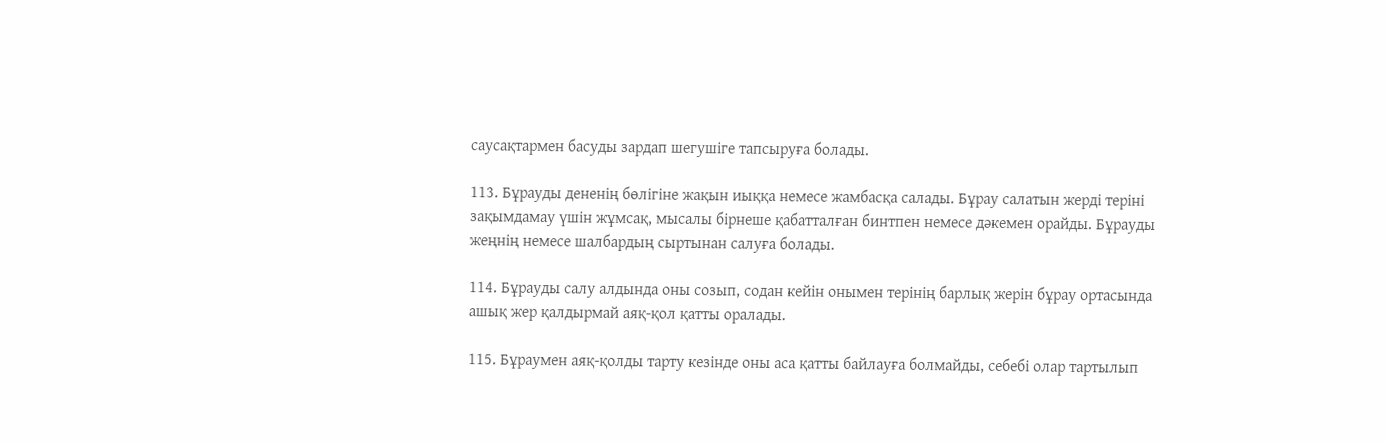саусақтармен басуды зардап шегушіге тапсыруға болады.

113. Бұрауды дененің бөлігіне жақын иыққа немесе жамбасқа салады. Бұрау салатын жерді теріні зақымдамау үшін жұмсақ, мысалы бірнеше қабатталған бинтпен немесе дәкемен орайды. Бұрауды жеңнің немесе шалбардың сыртынан салуға болады.

114. Бұрауды салу алдында оны созып, содан кейін онымен терінің барлық жерін бұрау ортасында ашық жер қалдырмай аяқ-қол қатты оралады.

115. Бұраумен аяқ-қолды тарту кезінде оны аса қатты байлауға болмайды, себебі олар тартылып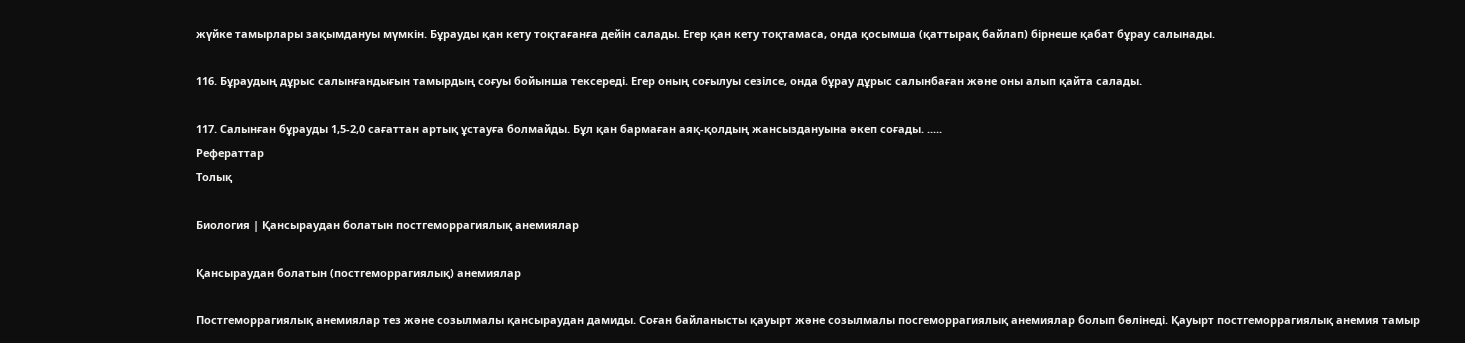жүйке тамырлары зақымдануы мүмкін. Бұрауды қан кету тоқтағанға дейін салады. Егер қан кету тоқтамаса, онда қосымша (қаттырақ байлап) бірнеше қабат бұрау салынады.

116. Бұраудың дұрыс салынғандығын тамырдың соғуы бойынша тексереді. Егер оның соғылуы сезілсе, онда бұрау дұрыс салынбаған және оны алып қайта салады.

117. Салынған бұрауды 1,5-2,0 сағаттан артық ұстауға болмайды. Бұл қан бармаған аяқ-қолдың жансыздануына әкеп соғады. .....
Рефераттар
Толық

Биология | Қансыраудан болатын постгеморрагиялық анемиялар

Қансыраудан болатын (постгеморрагиялық) анемиялар

Постгеморрагиялық анемиялар тез және созылмалы қансыраудан дамиды. Соған байланысты қауырт және созылмалы посгеморрагиялық анемиялар болып бөлінеді. Қауырт постгеморрагиялық анемия тамыр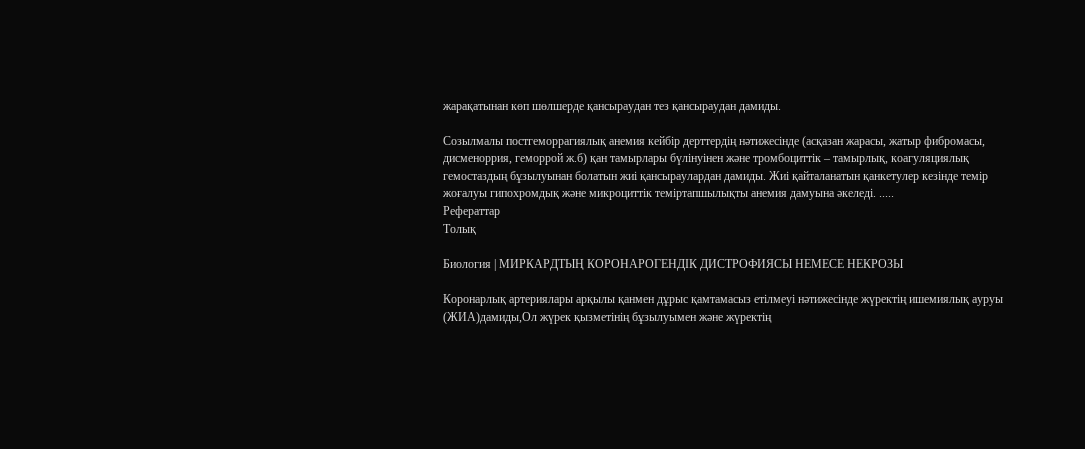жарақатынан көп шөлшерде қансыраудан тез қансыраудан дамиды.

Созылмалы постгеморрагиялық анемия кейбір дерттердің нәтижесінде (асқазан жарасы, жатыр фибромасы, дисменоррия, геморрой ж.б) қан тамырлары бүлінуінен және тромбоциттік – тамырлық, коагуляциялық гемостаздың бұзылуынан болатын жиі қансыраулардан дамиды. Жиі қайталанатын қанкетулер кезінде темір жоғалуы гипохромдық және микроциттік теміртапшылықты анемия дамуына әкеледі. .....
Рефераттар
Толық

Биология | МИРКАРДТЫҢ КОРОНАРОГЕНДІК ДИСТРОФИЯСЫ НЕМЕСЕ НЕКРОЗЫ

Коронарлық артериялары арқылы қанмен дұрыс қамтамасыз етілмеуі нәтижесінде жүректің ишемиялық ауруы (ЖИА)дамиды,Ол жүрек қызметінің бұзылуымен және жүректің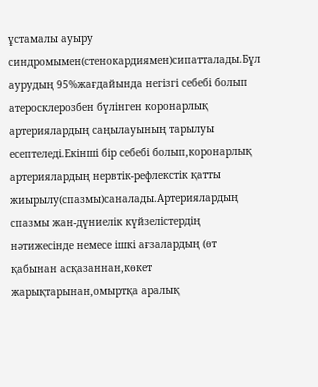ұстамалы ауыру синдромымен(стенокардиямен)сипатталады.Бұл аурудың 95%жағдайында негізгі себебі болып атеросклерозбен бүлінген коронарлық артериялардың саңылауының тарылуы есептеледі.Екінші бір себебі болып,коронарлық артериялардың нервтік-рефлекстік қатты жиырылу(спазмы)саналады.Артериялардың спазмы жан-дүниелік күйзелістердің нәтижесінде немесе ішкі ағзалардың (өт қабынан асқазаннан,көкет жарықтарынан,омыртқа аралық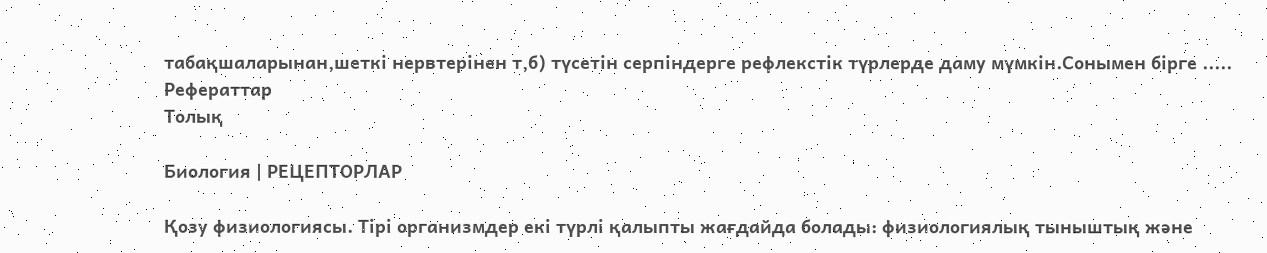табақшаларынан,шеткі нервтерінен т,б) түсетін серпіндерге рефлекстік түрлерде даму мүмкін.Сонымен бірге .....
Рефераттар
Толық

Биология | РЕЦЕПТОРЛАР

Қозу физиологиясы. Тірі организмдер екі түрлі қалыпты жағдайда болады: физиологиялық тыныштық және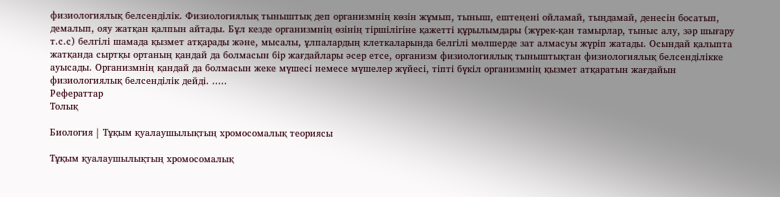физиологиялық белсенділік. Физиологиялық тыныштық деп организмнің көзін жұмып, тыныш, ештеңені ойламай, тыңдамай, денесін босатып, демалып, ояу жатқан қалпын айтады. Бұл кезде организмнің өзінің тіршілігіне қажетті құрылымдары (жүрек-қан тамырлар, тыныс алу, зәр шығару т.с.с) белгілі шамада қызмет атқарады және, мысалы, ұлпалардың клеткаларында белгілі мөлшерде зат алмасуы жүріп жатады. Осындай қалыпта жатқанда сыртқы ортаның қандай да болмасын бір жағдайлары әсер етсе, организм физиологиялық тыныштықтан физиологиялық белсенділікке ауысады. Организмнің қандай да болмасын жеке мүшесі немесе мүшелер жүйесі, тіпті бүкіл организмнің қызмет атқаратын жағдайын физиологиялық белсенділік дейді. .....
Рефераттар
Толық

Биология | Тұқым қуалаушылықтың хромосомалық теориясы

Тұқым қуалаушылықтың хромосомалық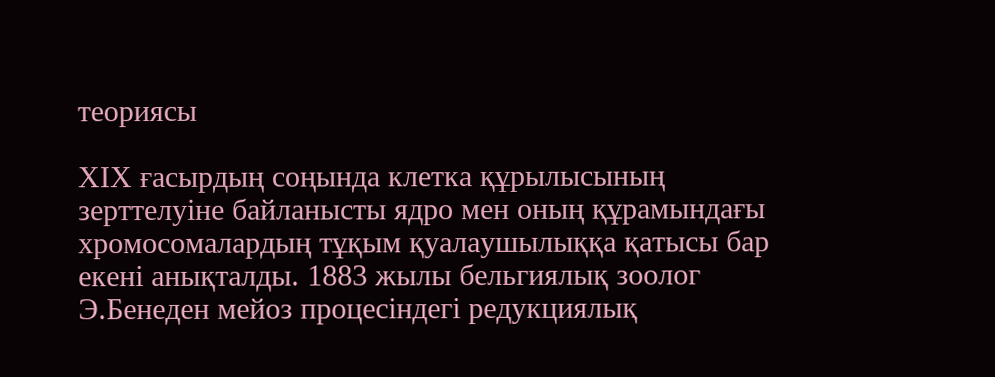теориясы

ХІХ ғасырдың соңында клетка құрылысының зерттелуіне байланысты ядро мен оның құрамындағы хромосомалардың тұқым қуалаушылыққа қатысы бар екені анықталды. 1883 жылы бельгиялық зоолог Э.Бенеден мейоз процесіндегі редукциялық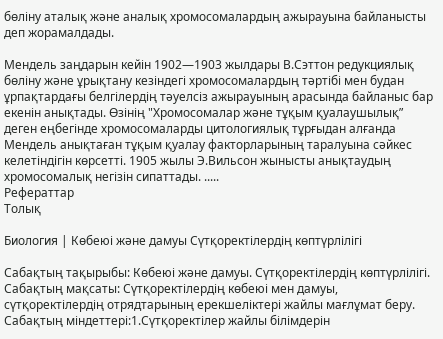бөліну аталық және аналық хромосомалардың ажырауына байланысты деп жорамалдады.

Мендель заңдарын кейін 1902—1903 жылдары В.Сэттон редукциялық бөліну және ұрықтану кезіндегі хромосомалардың тәртібі мен будан ұрпақтардағы белгілердің тәуелсіз ажырауының арасында байланыс бар екенін анықтады. Өзінің "Хромосомалар және тұқым қуалаушылық” деген еңбегінде хромосомаларды цитологиялық тұрғыдан алғанда Мендель анықтаған тұқым қуалау факторларының таралуына сәйкес келетіндігін көрсетті. 1905 жылы Э.Вильсон жынысты анықтаудың хромосомалық негізін сипаттады. .....
Рефераттар
Толық

Биология | Көбеюі және дамуы Сүтқоректілердің көптүрлілігі

Сабақтың тақырыбы: Көбеюі және дамуы. Сүтқоректілердің көптүрлілігі.
Сабақтың мақсаты: Сүтқоректілердің көбеюі мен дамуы, сүтқоректілердің отрядтарының ерекшеліктері жайлы мағлұмат беру.
Сабақтың міндеттері:1.Сүтқоректілер жайлы білімдерін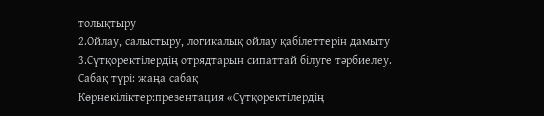толықтыру
2.Ойлау, салыстыру, логикалық ойлау қабілеттерін дамыту
3.Сүтқоректілердің отрядтарын сипаттай білуге тәрбиелеу.
Сабақ түрі: жаңа сабақ
Көрнекіліктер:презентация «Сүтқоректілердің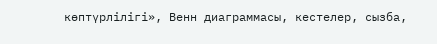көптүрлілігі», Венн диаграммасы, кестелер, сызба,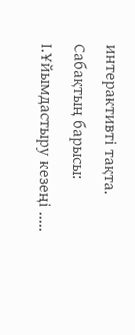интерактивті тақта.
Сабақтың барысы: І.Ұйымдастыру кезеңі .....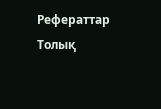Рефераттар
Толық